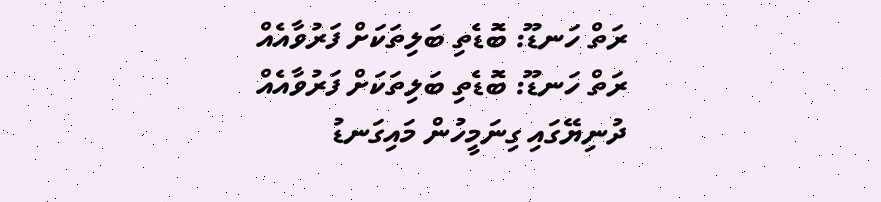ރަތް ހަނޑޫ: ބޮޑެތި ބަލިތަކަށް ފަރުވާއެއް
ރަތް ހަނޑޫ: ބޮޑެތި ބަލިތަކަށް ފަރުވާއެއް
ދުނިޔޭގައި ގިނަމީހުން މައިގަނޑު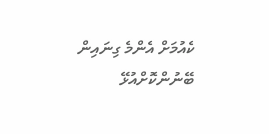ކެއުމަށް އެންމެ ގިނައިން ބޭނުންކޮށްއުޅޭ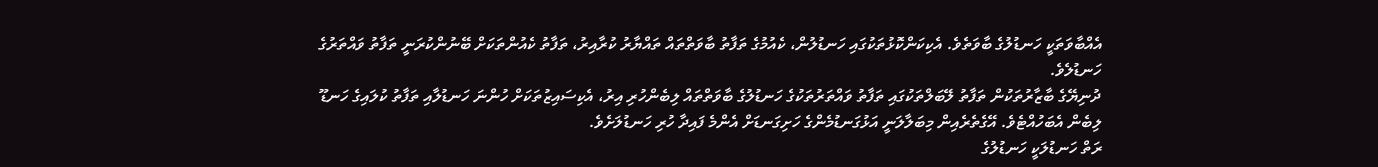އެއްބާވަތަކީ ހަނޑުލުގެ ބާވަތެވެ. އެކިކަންކޮޅުތަކުގައި ހަނޑުލުން، ކެއުމުގެ ތަފާތު ބާވަތްތައް ތައްޔާރު ކުރާއިރު، ތަފާތު ކެއުންތަކަށް ބޭނުންކުރަނީ ތަފާތު ވައްތަރުގެ ހަނޑުލެވެ.
ދުނިޔޭގެ ބާޒާރުތަކުން ތަފާތު ލޭބަލްތަކުގައި ތަފާތު ވައްތަރުތަކުގެ ހަނޑުލުގެ ބާވަތްތައް ލިބެންހުރި އިރު، އެކިސައިޒުތަކަށް ހުންނަ ހަނޑުލާއި ތަފާތު ކުލައިގެ ހަނޑޫ ލިބެން އެބަހުއްޓެވެ. އޭގެތެރެއިން މިބަލާލަނީ އަޅުގަނޑުމެންގެ ހަށިގަނޑަށް އެންމެ ފައިދާ ހުރި ހަނޑުލަށެވެ.
ރަތް ހަނޑުލަކީ ހަނޑުލުގެ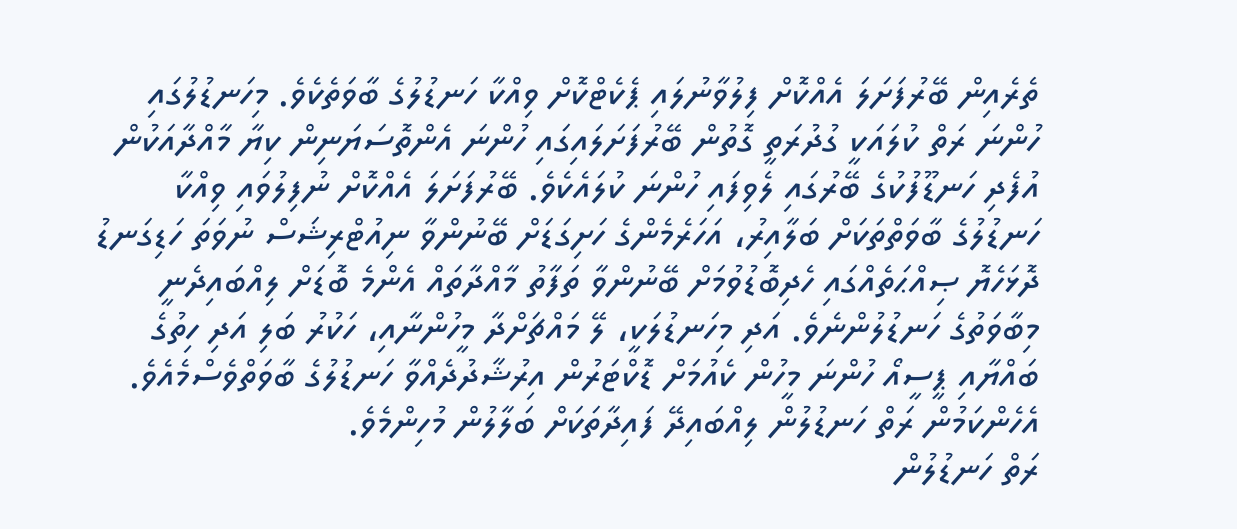ތެރެއިން ބޭރުފަށަލަ އެއްކޮށް ފިލުވާނުލައި ޕެކެޓްކޮށް ވިއްކާ ހަނޑުލުގެ ބާވަތެކެވެ. މިހަނޑުލުގައި ހުންނަ ރަތް ކުލައަކީ ގުދުރަތީ ގޮތުން ބޭރުފަށަލައިގައި ހުންނަ އެންތޮސަޔަނިން ކިޔާ މާއްދާއަކުން އުފެދި ހަނޑޫފުކުގެ ބޭރުގައި ލެވިފައި ހުންނަ ކުލައެކެވެ. ބޭރުފަށަލަ އެއްކޮށް ނުފިލުވައި ވިއްކާ ހަނޑުލުގެ ބާވަތްތަކަށް ބަލާއިރު، އަހަރެމެންގެ ހަށިގަޑަށް ބޭނުންވާ ނިއުޓްރިޝަސް ނުވަތަ ހަޑިގަނޑު ދޮޅަހެޔޮ ޞިއްޙަތެއްގައި ހެދިބޮޑުވުމަށް ބޭނުންވާ ތަފާތު މާއްދާތައް އެންމެ ބޮޑަށް ލިއްބައިދެނީ މިބާވަތުގެ ހަނޑުލުންނެވެ. އަދި މިހަނޑުލަކީ، ލޭ މައްޗަށްދާ މީހުންނާއި، ހަކުރު ބަލި އަދި ހިތުގެ ބައްޔާއި ޕީސީއޯ ހުންނަ މީހުން ކެއުމަށް ޑޮކްޓަރުން އިރުޝާދުދެއްވާ ހަނޑުލުގެ ބާވަތްވެސްމެއެވެ. އެހެންކަމުން ރަތް ހަނޑުލުން ލިއްބައިދޭ ފައިދާތަކަށް ބަލާލުން މުހިންމެވެ.
ރަތް ހަނޑުލުން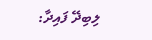ލިބިދޭ ފައިދާ: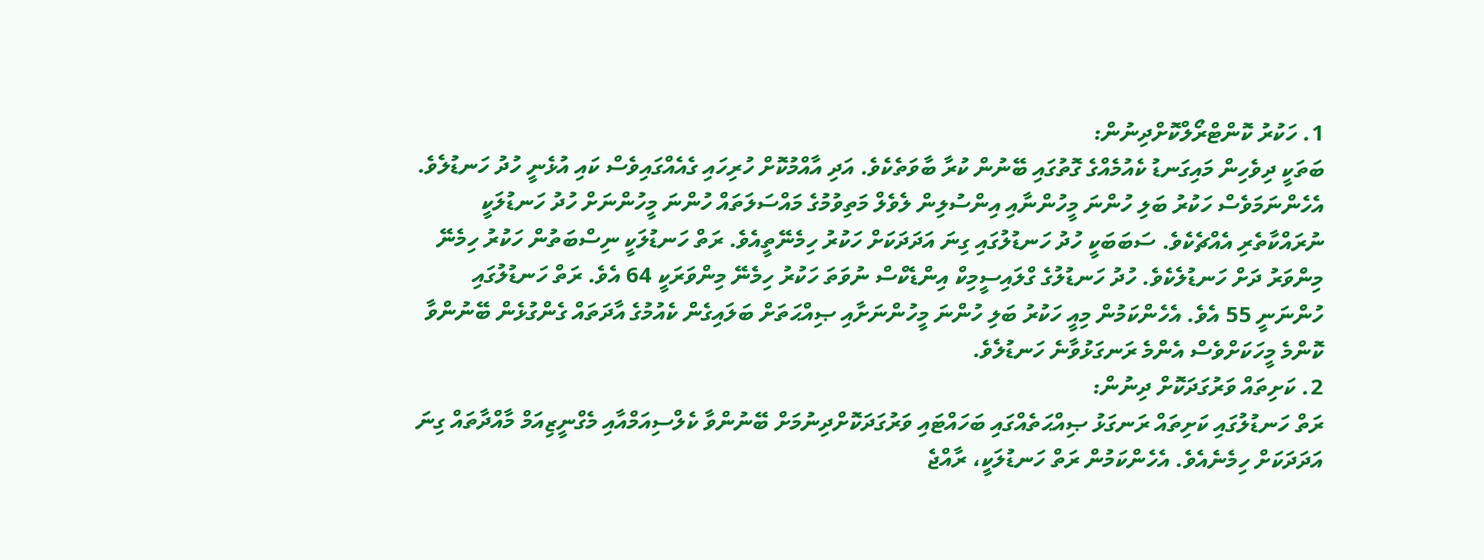1. ހަކުރު ކޮންޓްރޯލްކޮށްދިނުން:
ބަތަކީ ދިވެހިން މައިގަނޑު ކެއުމެއްގެ ގޮތުގައި ބޭނުން ކުރާ ބާވަތެކެވެ. އަދި އާއްމުކޮށް ހުރިހައި ގެއެއްގައިވެސް ކައި އުޅެނީ ހުދު ހަނޑުލެވެ. އެހެންނަމަވެސް ހަކުރު ބަލި ހުންނަ މީހުންނާއި އިންސުލިން ލެވެލް މަތިވުމުގެ މައްސަލަތައް ހުންނަ މީހުންނަށް ހުދު ހަނޑުލަކީ ނުރައްކާތެރި އެއްޗެކެވެ. ސަބަބަކީ ހުދު ހަނޑުލުގައި ގިނަ އަދަދަކަށް ހަކުރު ހިމެނޭތީއެވެ. ރަތް ހަނޑުލަކީ ނިސްބަތުން ހަކުރު ހިމެނޭ މިންވަރު ދަށް ހަނޑުލެކެވެ. ހުދު ހަނޑުލުގެ ގްލައިސީމިކް އިންޑެކްސް ނުވަތަ ހަކުރު ހިމެނޭ މިންވަރަކީ 64 އެވެ. ރަތް ހަނޑުލުގައި ހުންނަނީ 55 އެވެ. އެހެންކަމުން މިއީ ހަކުރު ބަލި ހުންނަ މީހުންނަށާއި ޞިއްޙަތަށް ބަލައިގެން ކެއުމުގެ އާދަތައް ގެންގުޅެން ބޭނުންވާ ކޮންމެ މީހަކަށްވެސް އެންމެ ރަނގަޅުވާނެ ހަނޑުލެވެ.
2. ކަށިތައް ވަރުގަދަކޮށް ދިނުން:
ރަތް ހަނޑުލުގައި ކަށިތައް ރަނގަޅު ޞިއްޙަތެއްގައި ބަހައްޓައި ވަރުގަދަކޮށްދިނުމަށް ބޭނުންވާ ކެލްސިއަމްއާއި މެގްނީޒިއަމް މާއްދާތައް ގިނަ އަދަދަކަށް ހިމެނެއެވެ. އެހެންކަމުން ރަތް ހަނޑުލަކީ، ރާއްޖެ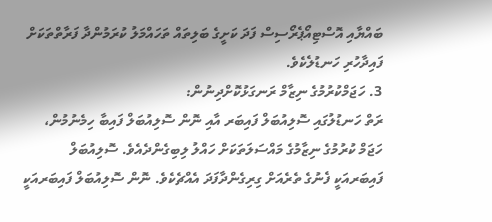ބައްޔާއި އޮސްޓިއޯޕެރޯސިސް ފަދަ ކަށީގެ ބަލިތައް ތަހައްމަލު ކުރަމުންދާ ފަރާތްތަކަށް ފައިދާހުރި ހަނޑުލެކެވެ.
3. ހަޖަމްކުރުމުގެ ނިޒާމް ރަނގަޅުކޮށްދިނުން:
ރަތް ހަނޑުލުގައި ސޮލިއުބަލް ފައިބަރ އާއި ނޮން ސޮލިއުބަލް ފައިބާ ހިމެނުމުން، ހަޖަމް ކުރުމުގެ ނިޒާމުގެ މައްސަލަތަކަށް ހައްލު ލިބިގެންދެއެވެ. ސޮލިއުބަލް ފައިބަރއަކީ ފެނުގެ ތެރެއަށް ގިރިގެންދާފަދަ އެއްޗެކެވެ. ނޮން ސޮލިއުބަލް ފައިބަރއަކީ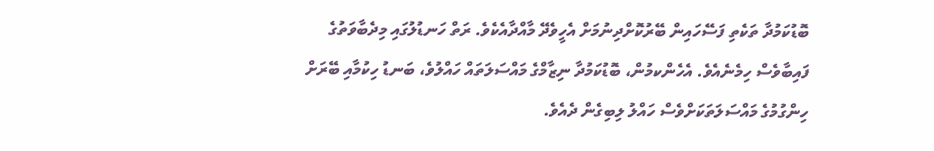ބޮޑުކަމުދާ ތަކެތި ފަސޭހައިން ބޭރުކޮށްދިނުމަށް އެހީވެދޭ މާއްދާއެކެވެ. ރަތް ހަނޑުލުގައި މިދެބާވަތުގެ ފައިބާވެސް ހިމެނެއެވެ. އެހެންކމުން، ބޮޑުކަމުދާ ނިޒާމްގެ މައްސަލަތައް ހައްލުވެ، ބަނޑު ހިކުމާއި ބޭރަށް ހިންގުމުގެ މައްސަލަތަކަށްވެސް ހައްލު ލިބިގެން ދެއެވެ.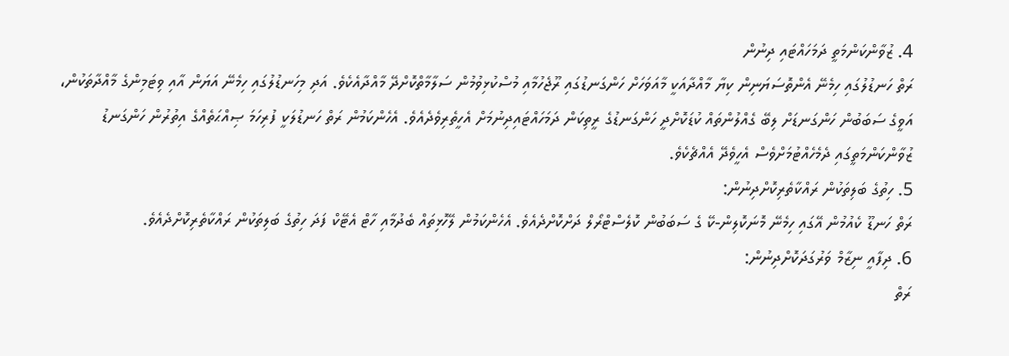4. ޒުވާންކަންމަތީ ދަމަހައްޓައި ދިނުން
ރަތް ހަނޑުލުގައި ހިމެނޭ އެންތޮސަޔަނިން ކިޔާ މާއްދާއަކީ މާއަވަހަށް ހަންގަނޑުގައި ރޫޖެހުމާއި މުސްކުޅިވުމުން ސަލާމާތްކޮށްދޭ މާއްދާއެކެވެ. އަދި މިހަނޑުލުގައި ހިމެނޭ އަޔަން އާއި ވިޓަމިންގެ މާއްދާތަކުން، އަވީގެ ސަބަބުން ހަންގަނޑަށް ލިބޭ ގެއްލުންތައް ކުޑަކޮށްދީ ހަންގަނޑުގެ ރީތިކަން ދަމަހައްޓައިދިނުމަށް އެހީތެރިވެދެއެވެ. އެހެންކަމުން ރަތް ހަނޑުލަކީ ފުރިހަމަ ޞިއްޙަތެއްގެ އިތުރުން ހަންގަނޑު ޒުވާންކަންމަތީގައި ދެމެހެއްޓުމަށްވެސް އެހީވެދޭ އެއްޗެކެވެ.
5. ހިތުގެ ބަލިތަކުން ރައްކާތެރިކޮށްދިނުން:
ރަތް ހަނޑޫ ކެއުމުން އޭގައި ހިމެނޭ މޮނަކޮލިން-ކޭ ގެ ސަބަބުން ކޮލެސްޓްރޯލް ދަށްކޮށްދެއެވެ. އެހެންކަމުން ލޭހޮޅިތައް ބެދުމާއި ހާޓް އެޓޭކް ފަދަ ހިތުގެ ބަލިތަކުން ރައްކާތެރިކޮށްދެއެވެ.
6. ދިފާއީ ނިޒާމް ވަރުގަދަކޮށްދިނުން:
ރަތް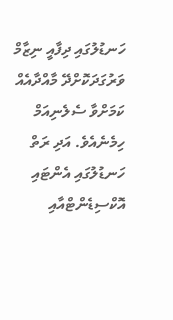ހަނޑުލުގައި ދިފާއީ ނިޒާމް ވަރުގަދަކޮށްދޭ މާއްދާއެއް ކަމަށްވާ ސެލެނިއަމް ހިމެނެއެވެ. އަދި ރަތް ހަނޑުލުގައި އެންޓައި އޮކްސިޑެންޓްއާއި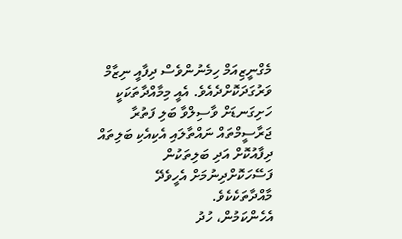މެގްނީޒިއަމް ހިމެނުންވެސް ދިފާއީ ނިޒާމް ވަރުގަދަކޮށްދެއެވެ. އެއީ މިމާއްދާތަކަކީ ހަށިގަނޑަށް ވާސިލްވާ ބަލި ފަތުރާ ޖަރާސީމްތައް ނައްތާލައި އެކިއެކި ބަލިތައް ދިފާއުކޮށް އަދި ބަލިތަކުން ފަސޭހަކޮށްދިނުމަށް އެހީވެދޭ މާއްދާތަކެކެވެ.
އެހެންކަމުން، ހުދު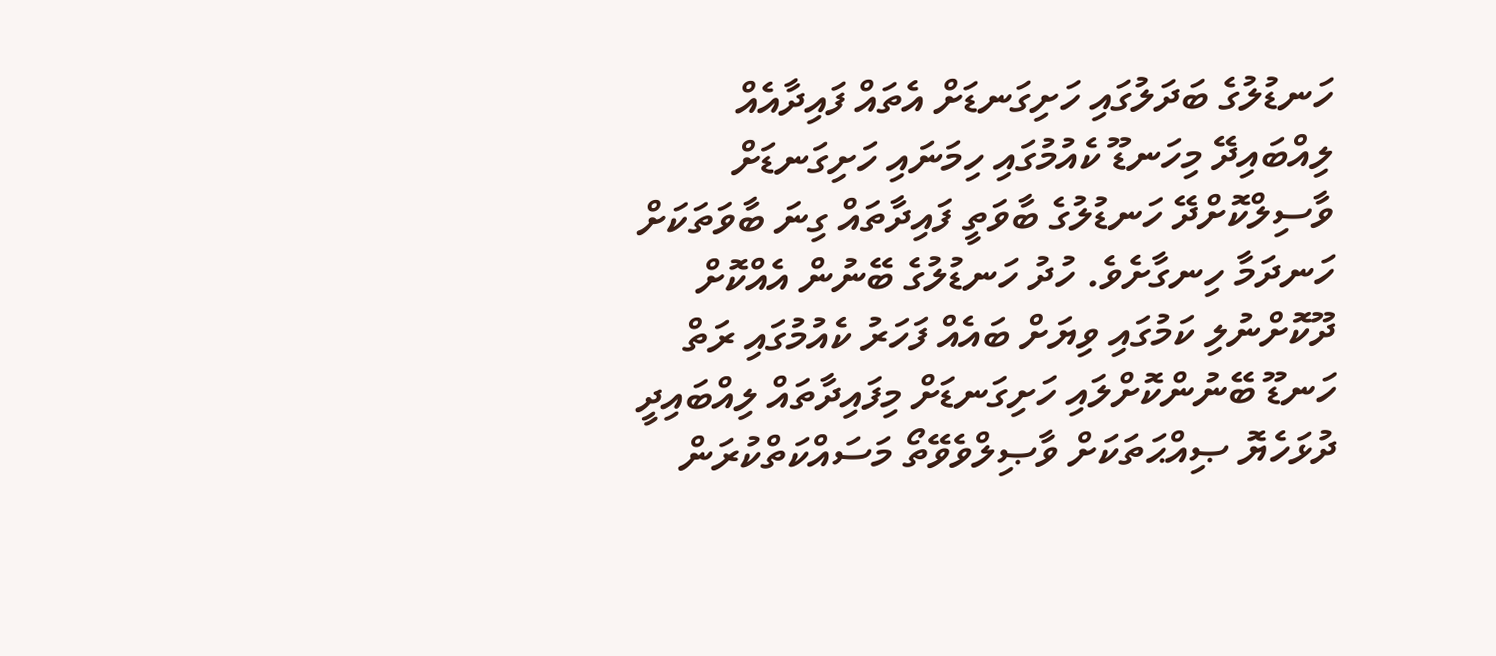ހަނޑުލުގެ ބަދަލުގައި ހަށިގަނޑަށް އެތައް ފައިދާއެއް ލިއްބައިދޭ މިހަނޑޫ ކެއުމުގައި ހިމަނައި ހަށިގަނޑަށް ވާސިލްކޮށްދޭ ހަނޑުލުގެ ބާވަތީ ފައިދާތައް ގިނަ ބާވަތަކަށް ހަނދަމާ ހިނގާށެވެ. ހުދު ހަނޑުލުގެ ބޭނުން އެއްކޮށް ދޫކޮށްނުލި ކަމުގައި ވިޔަށް ބައެއް ފަހަރު ކެއުމުގައި ރަތް ހަނޑޫ ބޭނުންކޮށްލައި ހަށިގަނޑަށް މިފައިދާތައް ލިއްބައިދީ ދުޅަހެޔޮ ޞިއްޙަތަކަށް ވާޞިލްވެވޭތޯ މަސައްކަތްކުރަން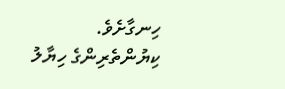ހިނގާށެވެ.
ކިޔުންތެރިންގެ ހިޔާލު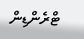ޓްރެންޑިން